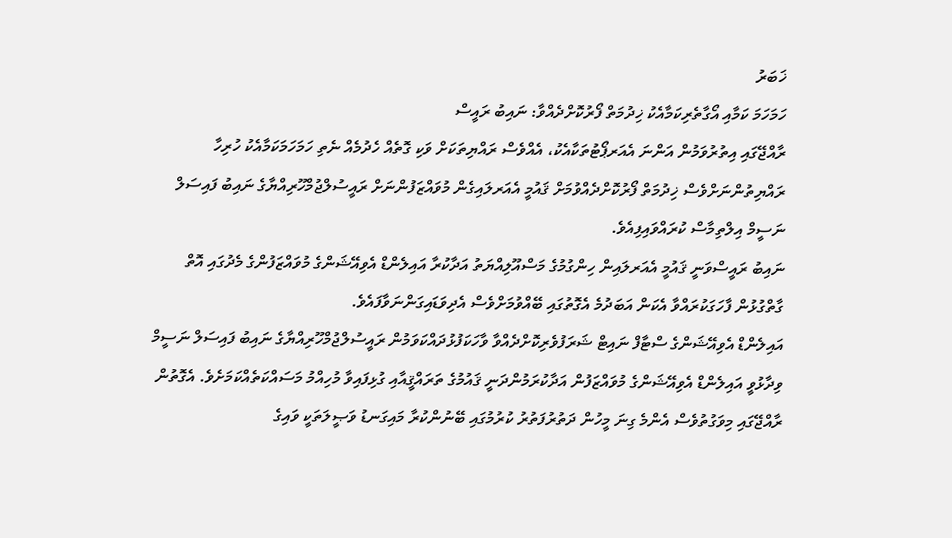ޚަބަރު
ހަމަހަމަ ކަމާއި އޯގާތެރިކަމާއެކު ޚިދުމަތް ފޯރުކޮށްދެއްވާ: ނައިބު ރައީސް
ރާއްޖޭގައި އިތުރުވަމުން އަންނަ އެއަރޕޯޓުތަކާއެކު، އެއްވެސް ރައްޔިތަކަށް ވަކި ގޮތެއް ހެދުމެއް ނެތި ހަމަހަމަކަމާއެކު ހުރިހާ ރައްޔިތުންނަށްވެސް ޚިދުމަތް ފޯރުކޮށްދެއްވުމަށް ޤައުމީ އެއަރލައިގެން މުވައްޒަފުންނަށް ރައީސުލްޖުމްހޫރިއްޔާގެ ނައިބު ފައިސަލް ނަސީމް އިލްތިމާސް ކުރައްވައިފިއެވެ.
ނައިބު ރައީސްވަނީ ޤައުމީ އެއަރލައިން ހިންގުމުގެ މަސްއޫލިއްޔަތު އަދާކުރާ އައިލެންޑް އެވިއޭޝަންގެ މުވައްޒަފުންގެ މެދުގައި އޮތް ގާތްގުޅުން ފާހަގަކުރައްވާ އެކަން އަބަދުމެ އެގޮތުގައި ބޭއްވުމަށްވެސް އެދިވަޑައިގަންނަވާފައެވެ.
އައިލެންޑް އެވިއޭޝަންގެ ސްޓާފް ނައިޓް ޝަރަފުވެރިކޮށްދެއްވާ ވާހަކަފުޅުދައްކަވަމުން ރައީސުލްޖުމްހޫރިއްޔާގެ ނައިބު ފައިސަލް ނަސީމް ވިދާޅުވީ އައިލެންޑް އެވިއޭޝަންގެ މުވައްޒަފުން އަދާކުރަމުންދަނީ ޤައުމުގެ ތަރައްޤީއާއި ގުޅިފައިވާ މުހިއްމު މަސައްކަތެއްކަމަށެވެ. އެގޮތުން ރާއްޖޭގައި މިވަގުތުވެސް އެންމެ ގިނަ މީހުން ދަތުރުފަތުރު ކުރުމުގައި ބޭނުންކުރާ މައިގަނޑު ވަޞީލަތަކީ ވައިގެ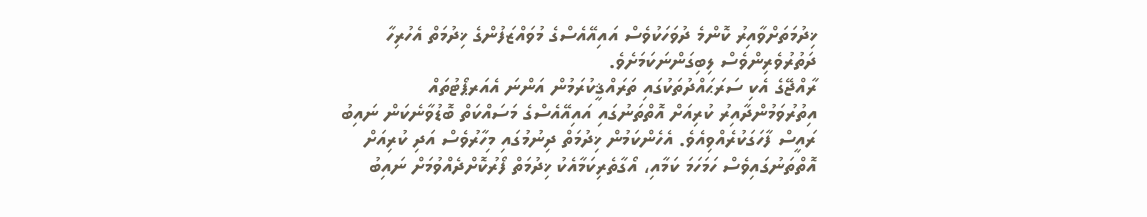ޚިދުމަތަށްވާއިރު ކޮންމެ ދުވަހަކުވެސް އައިއޭއެސްގެ މުވައްޒަފުންގެ ޚިދުމަތް އެހުރިހާ ދަތުރުވެރިންވެސް ލިބިގަންނަކަމަށެވެ.
ރާއްޖޭގެ އެކި ސަރަޙައްދުތަކުގައި ތަރައްޤީކުރަމުން އަންނަ އެއަރޕޯޓުތައް އިތުރުވަމުންދާއިރު ކުރިއަށް އޮތްތަނުގައި އައިއޭއެސްގެ މަސައްކަތް ބޮޑުވާނެކަން ނައިބު ރައީސް ފާހަގަކުރެއްވިއެވެ. އެހެންކަމުން ޚިދުމަތް ދިނުމުގައި މިހާރުވެސް އަދި ކުރިއަށް އޮތްތަނުގައިވެސް ހަމަހަމަ ކަމާއި، އޯގާތެރިކަމާއެކު ޚިދުމަތް ފޯރުކޮށްދެއްވުމަށް ނައިބު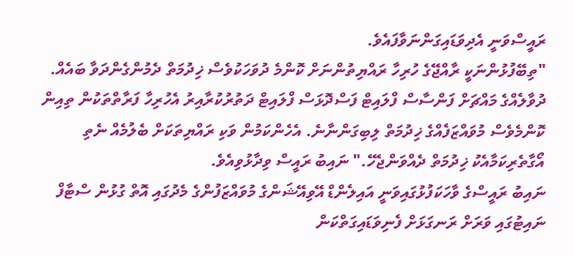ރައީސްވަނީ އެދިވަޑައިގަންނަވާފައެވެ.
"ތިބޭފުޅުންނަކީ ރާއްޖޭގެ ހުރިހާ ރައްޔިތުންނަށް ކޮންމެ ދުވަހަކުވެސް ޚިދުމަތް ދެމުންގެންދަވާ ބައެއް. ދުވާލެއްގެ މައްޗަށް ފަންސާސް ފްލައިޓް ފަސްދޮޅަސް ފްލައިޓް ދަތުރުކުރާއިރު އެހުރިހާ ފަރާތްތަކުން ތިއިން ކޮންމެވެސް މުވައްޒަފެއްގެ ޚިދުމަތް ލިބިގަންނާނެ. އެހެންކަމުން ވަކި ރައްޔިތަކަށް ބެލުމެއް ނެތި އޯގާތެރިކަމާއެކު ޚިދުމަތް ދެއްވަންޖެހޭ." ނައިބު ރައީސް ވިދާޅުވިއެވެ.
ނައިބު ރައީސްގެ ވާހަކަފުޅުގައިވަނީ އައިލެންޑް އޭވިއޭޝަންގެ މުވައްޒަފުންގެ މެދުގައި އޮތް ގުޅުން ސްޓާފް ނައިޓުގައި ވަރަށް ރަނގަޅަށް ފެނިވަޑައިގަތްކަން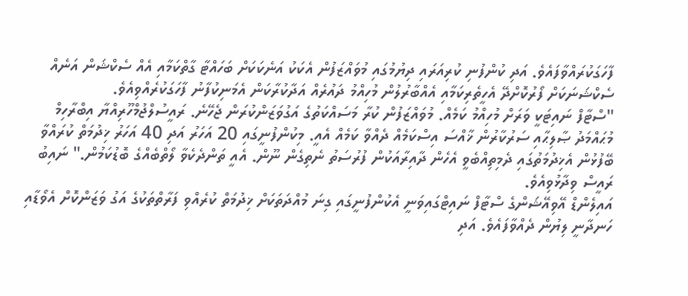ފާހަގަކުރައްވާފައެވެ. އަދި ކުންފުނި ކުރިއަރައި ދިޔުމުގައި މުވައްޒަފުން އެކަކު އަނެކަކަށް ބަހައްޓާ ގާތްކަމާއި އެއް ސެކްޝަން އަނެއް ސެކްޝަނަކަށް ފޯރުކޮށްދޭ އެހީތެރިކަމާއި އެއްބާރުލުން މުހިއްމު ދައުރެއް އަދާކުރާކަން އެމަނިކުފާނު ފާހަގަކުރެއްވިއެވެ.
"ސްޓާފް ނައިޓަކީ ވަރަށް މުހިއްމު ކަމެއް. މުވައްޒަފުން ކުރާ މަސައްކަތުގެ އަގުވަޒަންކުރަން ޖެހޭނެ. ރައީސުލްޖުމްހޫރިއްޔާ އިބްރާހިމް މުޙައްމަދު ޞާލިޙާއި ސަރުކާރުން ޚާއްސަ އިސްކަމެއް ދެއްވާ ކަމެއް އެއީ. މިކުންފުނީގައި 20 އަހަރު އަދި 40 އަހަރު ޚިދުމަތް ކުރައްވާ ބޭފުޅުން އެޚިދުމަތުގައި ދެމިތިއްބެވީ އެހެން ދާއިރާއަކުން ފުރުސަތު ނެތިގެން ނޫން. އެއީ ތަންދެކެވާ ލޯތްބެއްގެ ބޮޑުކަމުން." ނައިބު ރައީސް ވިދާޅުވިއެވެ.
އައިލެންޑް އޭވިއޭޝަންގެ ސްޓާފް ނައިޓްގައިވަނީ އެކުންފުނީގައި ގިނަ މުއްދަތަކަށް ޚިދުމަތް ކުރެއްވި ފަރާތްތަކުގެ އަގު ވަޒަންކޮށް އެވޯޑާއި ހަނދާނީ ލިޔުން ދެއްވާފައެވެ. އަދި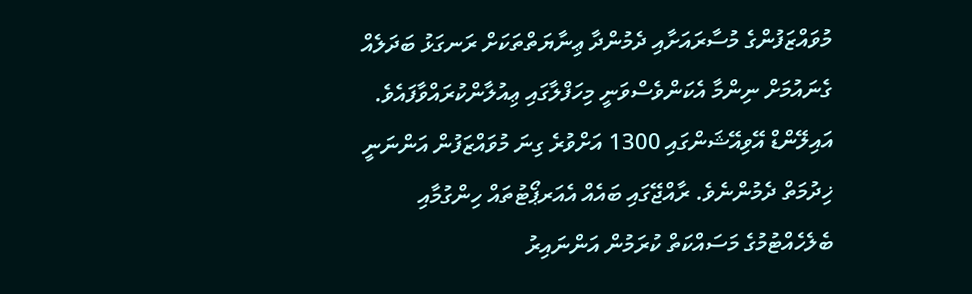މުވައްޒަފުންގެ މުސާރައަށާއި ދެމުންދާ ޢިނާޔަތްތަކަށް ރަނގަޅު ބަދަލެއް ގެނައުމަށް ނިންމާ އެކަންވެސްވަނީ މިހަފްލާގައި ޢިއުލާންކުރައްވާފައެވެ.
އައިލޭންޑް އޭވިއޭޝަންގައި 1300 އަށްވުރެ ގިނަ މުވައްޒަފުން އަންނަނީ ޚިދުމަތް ދެމުންނެވެ. ރާއްޖޭގައި ބައެއް އެއަރޕޯޓުތައް ހިންގުމާއި ބެލެހެއްޓުމުގެ މަސައްކަތް ކުރަމުން އަންނައިރު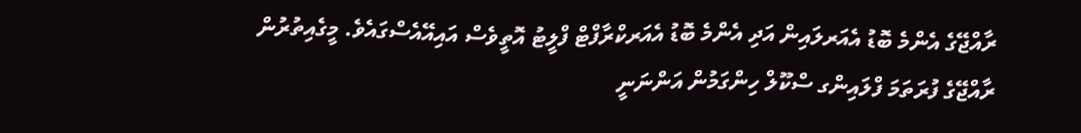ރާއްޖޭގެ އެންމެ ބޮޑު އެއަރލައިން އަދި އެންމެ ބޮޑު އެއަރކްރާފްޓް ފްލީޓު އޮތީވެސް އައިއޭއެސްގައެވެ. މީގެއިތުރުން ރާއްޖޭގެ ފުރަތަމަ ފްލައިންގ ސްކޫލް ހިންގަމުން އަންނަނީ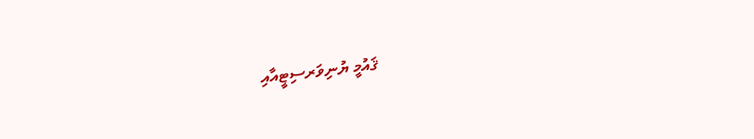ޤައުމީ ޔުނިވަރސިޓީއާއި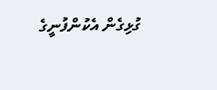ގުޅިގެން އެކުންފުނީގެ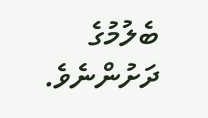ބެލުމުގެ ދަށުންނެވެ.